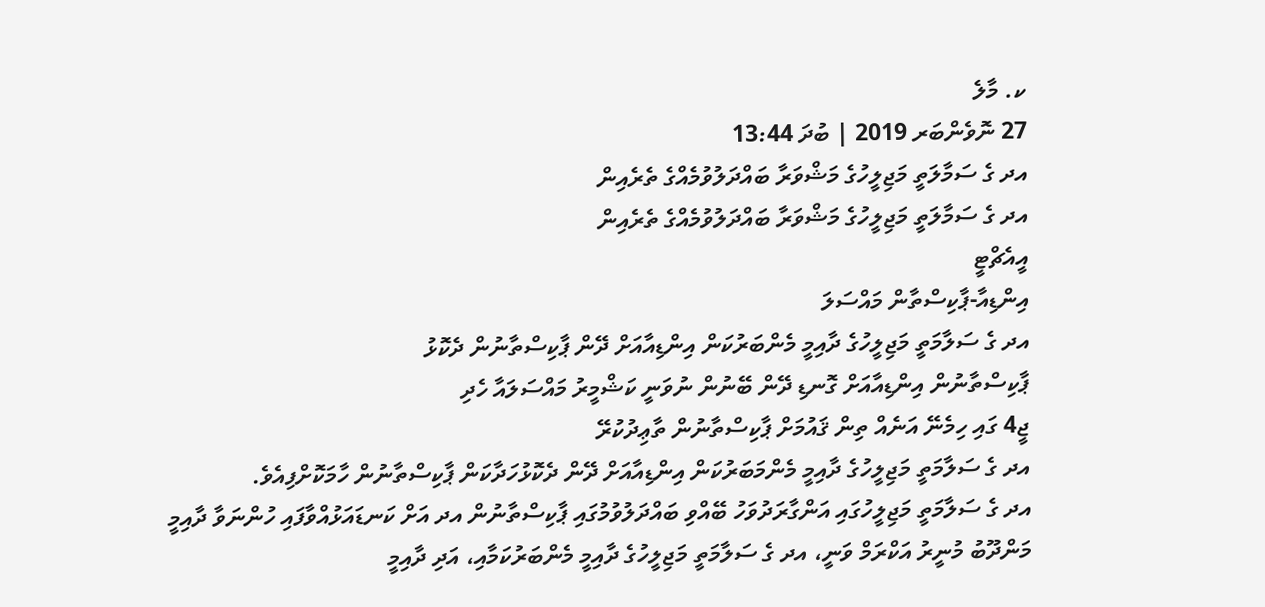ކ. މާލެ
27 ނޮވެންބަރ 2019 | ބުދަ 13:44
އދ ގެ ސަމާލަތީ މަޖިލީހުގެ މަޝްވަރާ ބައްދަލުވުމެއްގެ ތެރެއިން
އދ ގެ ސަމާލަތީ މަޖިލީހުގެ މަޝްވަރާ ބައްދަލުވުމެއްގެ ތެރެއިން
އީއެޗްޓީ
އިންޑިއާ-ޕާކިސްތާން މައްސަލަ
އދ ގެ ސަލާމަތީ މަޖިލީހުގެ ދާއިމީ މެންބަރުކަން އިންޑިއާއަށް ދޭން ޕާކިސްތާނުން ދެކޮޅު
ޕާކިސްތާނުން އިންޑިއާއަށް ގޮނޑި ދޭން ބޭނުން ނުވަނީ ކަޝްމީރު މައްސަލައާ ހެދި
ޖީ4 ގައި ހިމެނޭ އަނެއް ތިން ޤައުމަށް ޕާކިސްތާނުން ތާޢިދުކުރޭ
އދ ގެ ސަލާމަތީ މަޖިލީހުގެ ދާއިމީ މެންމަބަރުކަން އިންޑިއާއަށް ދޭން ދެކޮޅުހަދާކަން ޕާކިސްތާނުން ހާމަކޮށްފިއެވެ.
އދ ގެ ސަލާމަތީ މަޖިލީހުގައި އަންގާރަދުވަހު ބޭއްވި ބައްދަލުވުމުގައި ޕާކިސްތާނުން އދ އަށް ކަނޑައަޅުއްވާފައި ހުންނަވާ ދާއިމީ މަންދޫބު މުނީރު އަކްރަމް ވަނީ، އދ ގެ ސަލާމަތީ މަޖިލީހުގެ ދާއިމީ މެންބަރުކަމާއި، އަދި ދާއިމީ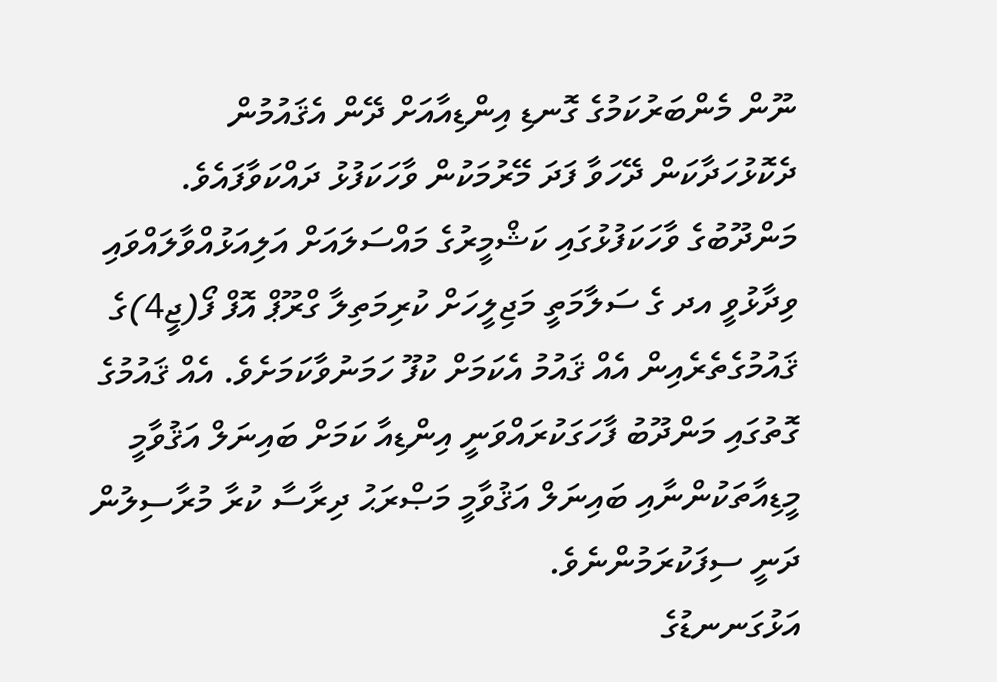ނޫން މެންބަރުކަމުގެ ގޮނޑި އިންޑިއާއަށް ދޭން އެޤައުމުން ދެކޮޅުހަދާކަން ދޭހަވާ ފަދަ މޭރުމަކުން ވާހަކަފުޅު ދައްކަވާފައެވެ. މަންދޫބުގެ ވާހަކަފުޅުގައި ކަޝްމީރުގެ މައްސަލައަށް އަލިއަޅުއްވާލައްވައި ވިދާޅުވީ އދ ގެ ސަލާމަތީ މަޖިލީހަށް ކުރިމަތިލާ ގްރޫޕް އޮފް ފޯ(ޖީ4)ގެ ޤައުމުގެތެރެއިން އެއް ޤައުމު އެކަމަށް ކުފޫ ހަމަނުވާކަމަށެވެ. އެއް ޤައުމުގެ ގޮތުގައި މަންދޫބު ފާހަގަކުރައްވަނީ އިންޑިއާ ކަމަށް ބައިނަލް އަޤުވާމީ މީޑިއާތަކުންނާއި ބައިނަލް އަޤުވާމީ މަޞްރަޙު ދިރާސާ ކުރާ މުރާސިލުން ދަނީ ސިފަކުރަމުންނެވެ.
އަޅުގަނނޑުގެ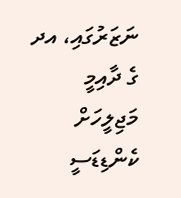ނަޒަރުގައި، އދ ގެ ދާއިމީ މަޖިލީހަށް ކެންޑިޑަސީ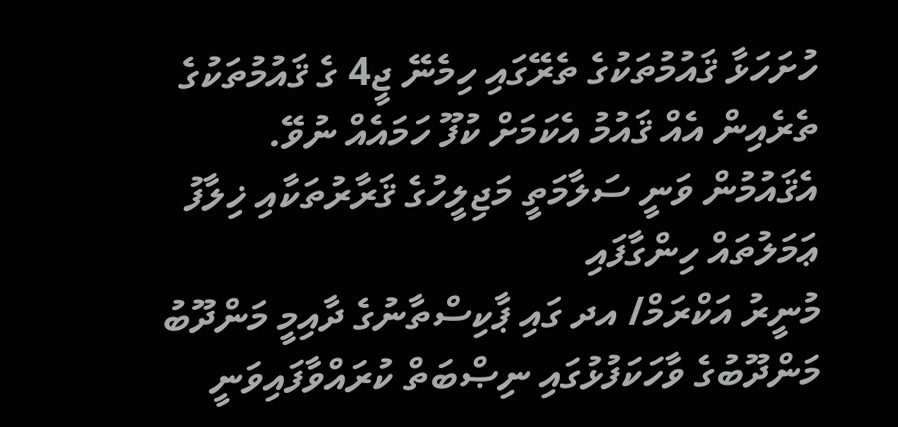ހުށަހަޅާ ޤައުމުތަކުގެ ތެރޭގައި ހިމެނޭ ޖީ4 ގެ ޤައުމުތަކުގެ ތެރެއިން އެއް ޤައުމު އެކަމަށް ކުފޫ ހަމައެއް ނުވޭ. އެޤައުމުން ވަނީ ސަލާމަތީ މަޖިލީހުގެ ޤަރާރުތަކާއި ޚިލާފު ޢަމަލުތައް ހިންގާފައި
މުނީރު އަކްރަމް/ އދ ގައި ޕާކިސްތާނުގެ ދާއިމީ މަންދޫބު
މަންދޫބުގެ ވާހަކަފުޅުގައި ނިޞްބަތް ކުރައްވާފައިވަނީ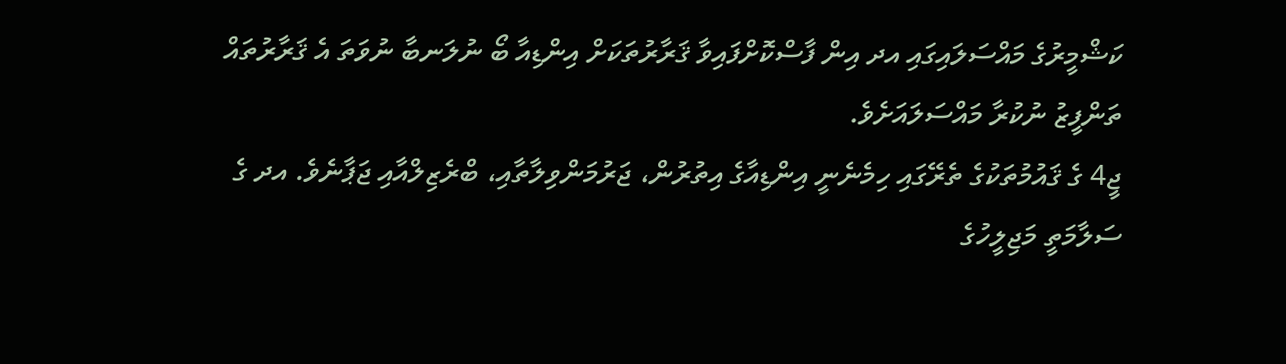ކަޝްމީރުގެ މައްސަލައިގައި އދ އިން ފާސްކޮށްފައިވާ ޤަރާރުތަކަށް އިންޑިއާ ބޯ ނުލަނބާ ނުވަތަ އެ ޤަރާރުތައް ތަންފީޒު ނުކުރާ މައްސަލައަށެވެ.
ޖީ4 ގެ ޤައުމުތަކުގެ ތެރޭގައި ހިމެނެނީ އިންޑިއާގެ އިތުރުން، ޖަރުމަންވިލާތާއި، ބްރެޒިލްއާއި ޖަޕާނެވެ. އދ ގެ ސަލާމަތީ މަޖިލީހުގެ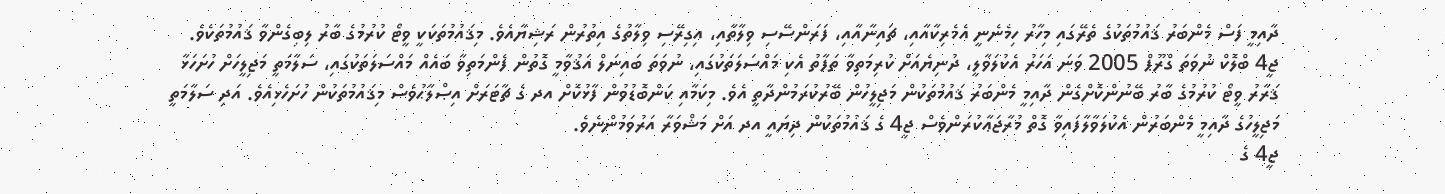ދާއިމީ ފަސް މެންބަރު ޤައުމުތަކުގެ ތެރޭގައި މިހާރު ހިމެނެނީ އެމެރިކާއާއި، ޗައިނާއާއި، ފަރަންސޭސި ވިލާތާއި، އިގިރޭސި ވިލާތުގެ އިތުރުން ރަޝިޔާއެވެ. މިޤައުމުތަކަކީ ވީޓޯ ކުރުމުގެ ބާރު ލިބިގެންވާ ޤައުމުތަކެވެ.
ޖީ4 ބްލޮކް ނުވަތަ ގްރޫޕް 2005 ވަނަ އަހަރު އެކުލަވާލީ، ދުނިޔެއަށް ކުރިމަތިވާ ތަފާތު އެކި މައްސަލަތަކުގައި، ނުވަތަ ބައިނަލް އަޤުވާމީ ގޮތުން ފެންމަތިވާ ބައެއް މައްސަލަތަކުގައި، ސަލާމަތީ މަޖިލީހަށް ހުށަހަޅާ ޤަރާރު ވީޓޯ ކުރުމުގެ ބާރު ބޭނުންކޮށްގެން ދާއިމީ މެންބަރު ޤައުމުތަކުން މަޖިލީހުން ބޭރުކުރަމުންދާތީ އެވެ. މިކަމާއި ކަންބޮޑުވުން ފާޅުކޮށް އދ ގެ ޗާޓަރަށް އިޞްލާޙުވެސް މިޤައުމުތަކުން ހުށަހެޅިއެވެ. އަދި ސަލާމަތީ މަޖިލީހުގެ ދާއިމީ މެންބަރުން އެކުލަވާލާފައިވާ ގޮތް މުރާޖަޢާކުރަންވެސް ޖީ4 ގެ ޤައުމުތަކުން ދިޔައީ އދ އަށް މަޝްވަރާ އަރުވަމުންނެވެ.
ޖީ4 ގެ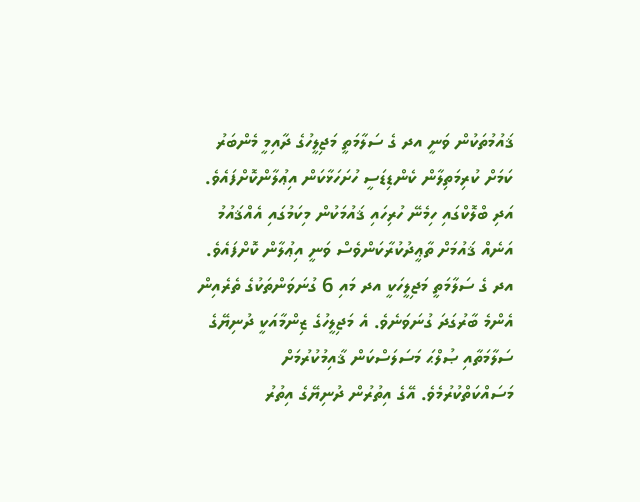ޤައުމުތަކުން ވަނީ އދ ގެ ސަލާމަތީ މަޖިލީހުގެ ދާއިމީ މެންބަރު ކަމަށް ކުރިމަތިލާން ކެންޑިޑަސީ ހުށަހަޅާކަން އިޢުލާންކޮށްފައެވެ. އަދި ބްލޮކްގައި ހިމެނޭ ހުރިހައި ޤައުމަކުން މިކަމުގައި އެއްޤައުމު އަނެއް ޤައުމަށް ތާޢީދުކުރާކަންވެސް ވަނީ އިޢުލާން ކޮށްފައެވެ.
އދ ގެ ސަލާމަތީ މަޖިލީހަކީ އދ މައި 6 ގުނަވަންތަކުގެ ތެރެއިން އެންމެ ބާރުގަދަ ގުނަވަނެވެ. އެ މަޖިލީހުގެ ޒިންމާއަކީ ދުނިޔޭގެ ސަލާމަތާއި ޞުލްޙަ މަސަލަސްކަން ޤާއިމުކުރުމަށް މަސައްކަތްކުރުމެވެ. އޭގެ އިތުރުން ދުނިޔޭގެ އިތުރު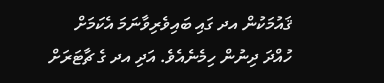ޤައުމަކުން އދ ގައި ބައިވެރިވާނަމަ އެކަމަށް ހުއްދަ ދިނުން ހިމެނެއެވެ. އަދި އދ ގެ ޗާޓަރަށް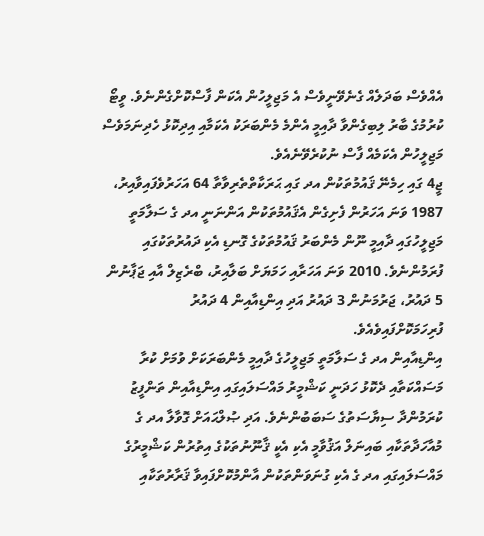އެއްވެސް ބަދަލެއް ގެނެވޭނީވެސް އެ މަޖިލީހުން އެކަން ފާސްކޮށްގެންނެވެ. ވީޓޯ ކުރުމުގެ ބާރު ލިބިގެންވާ ދާއިމީ އެންމެ މެންބަރަކު އެކަމާއި އިދިކޮޅު ހެދިނަމަވެސް މަޖިލީހުން އެކަމެއް ފާސް ނުކުރެވޭނެއެވެ.
ޖީ4 ގައި ހިމެނޭ ޤައުމުތަކުން އދ ގައި ޙަރަކާތްތެރިވާތާ 64 އަހަރުވެފައިވާއިރު، 1987 ވަނަ އަހަރުން ފެށިގެން އެޤައުމުތަކުން އަންނަނީ އދ ގެ ސަލާމަތީ މަޖިލީހުގައި ދާއިމީ ނޫން މެންބަރު ޤައުމުތަކުގެ ގޮނޑި އެކި ދައުރުތަކުގައި ފުރަމުންނެވެ. 2010 ވަނަ އަހަރާއި ހަމަޔަށް ބަލާއިރު، ބްރެޒިލް އާއި ޖަޕާނުން 5 ދައުރު، ޖަރުމަނުން 3 ދައުރު އަދި އިންޑިއާއިން 4 ދައުރު ފުރިހަމަކޮށްފައިވެއެވެ.
އިންޑިއާއިން އދ ގެ ސަލާމަތީ މަޖިލީހުގެ ދާއިމީ މެންބަރަކަށް ވުމަށް ކުރާ މަސައްކަތާއި ދެކޮޅު ހަދަނީ ކަޝްމީރު މައްސަލައިގައި އިންޑިއާއިން ތަންފީޒު ކުރަމުންދާ ސިޔާސަތުގެ ސަބަބުންނެވެ. އަދި ޞުލްޙައަށް ގޮވާލާ އދ ގެ މުއާހަދާތަކާއި ބައިނަލް އަޤުވާމީ އެކި އެކީ ޤާނޫނުތަކުގެ އިތުރުން ކަޝްމީރުގެ މައްސަލައިގައި އދ ގެ އެކި ގުނަވަންތަކުން އާންމުކޮށްފައިވާ ޤަރާރުތަކާއި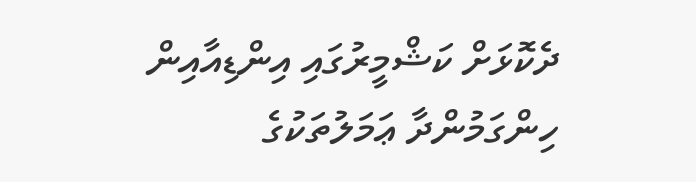ދެކޮޅަށް ކަޝްމީރުގައި އިންޑިއާއިން ހިންގަމުންދާ ޢަމަލުތަކުގެ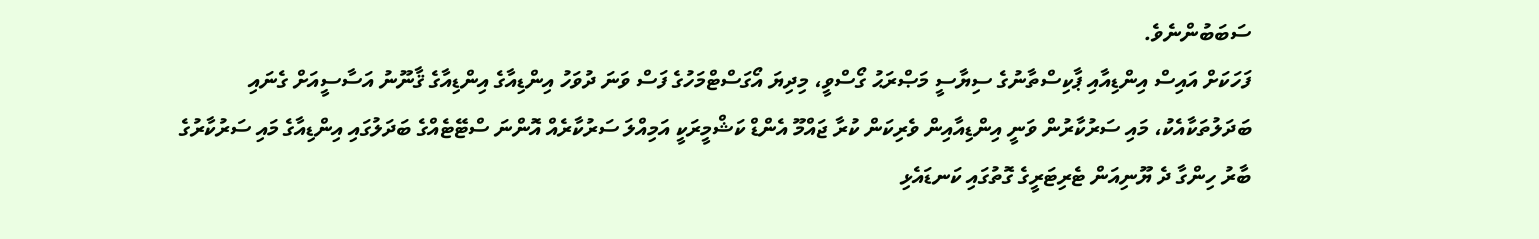ސަބަބުންނެވެ.
ފަހަކަށް އައިސް އިންޑިއާއި ޕާކިސްތާނުގެ ސިޔާސީ މަޞްރަޙު ގޯސްވީ، މިދިޔަ އޯގަސްޓްމަހުގެ ފަސް ވަނަ ދުވަހު އިންޑިއާގެ އިންޑިއާގެ ޤާނޫނު އަސާސީއަށް ގެނައި ބަދަލުތަކާއެކު، މައި ސަރުކާރުން ވަނީ އިންޑިއާއިން ވެރިކަން ކުރާ ޖައްމޫ އެންޑް ކަޝްމީރަކީ އަމިއްލަ ސަރުކާރެއް އޮންނަ ސްޓޭޓެއްގެ ބަދަލުގައި އިންޑިއާގެ މައި ސަރުކާރުގެ ބާރު ހިންގާ ދެ ޔޫނިއަން ޓެރިޓަރީގެ ގޮތުގައި ކަނޑައެޅި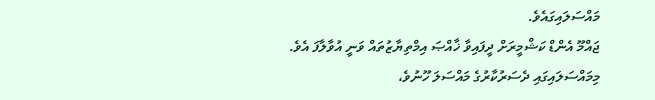މައްސަލައިގައެވެ.
ޖައްމޫ އެންޑް ކަޝްމީރަށް ދީފައިވާ ޚާއްޞަ އިމްތިޔާޒުތައް ވަނީ އުވާލާފަ އެވެ. މިމައްސަލައިގައި ދެސަރުކާރުގެ މައްސަލަ ހޫނުވެ،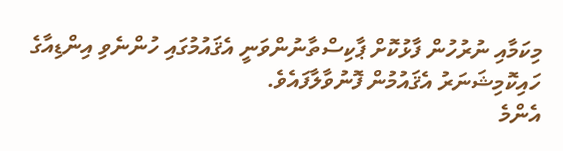މިކަމާއި ނުރުހުން ފާޅުކޮށް ޕާކިސްތާނުންވަނީ އެޤައުމުގައި ހުންނެވި އިންޑިއާގެ ހައިކޮމިޝަނަރު އެޤައުމުން ފޮނުވާލާފައެވެ.
އެންމެ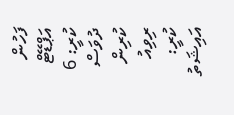ފަހުން އަޕްޑޭޓް ކުރީ: 6 ދުވަސް ކުރިން
ރިވިއު ކުރީ: އައިޝަތު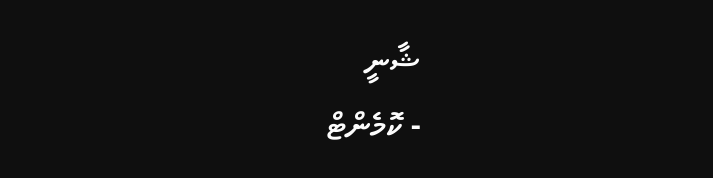ޝާނީ
- ކޮމެންޓް